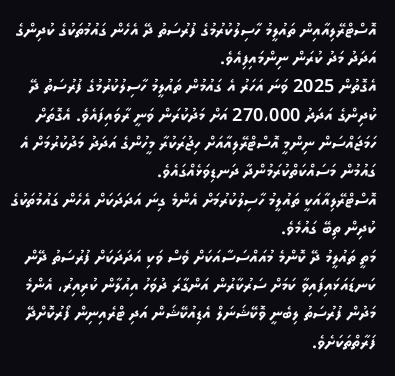އޮސްޓްރޭލިއާއިން ތައުލީމު ހާސިލުކުރުމުގެ ފުރުސަތު ދޭ އެހެން ގައުމުތަކުގެ ކުދިންގެ އަދަދު މަދު ކުރަން ނިންމައިފިއެވެ.
އެގޮތުން 2025 ވަނަ އަހަރު އެ ގައުމުން ތައުލީމު ހާސިލުކުރުމުގެ ފުރުސަތު ދޭ ކުދިންގެ އަދަދު 270،000 އަށް މަދުކުރަން ވަނީ ރާވައިފައެވެ. އެގޮތަށް ހަމަޖައްސަން ނިންމީ އޮސްޓްރޭލިއާއަށް ހިޖުރަކުރާ މީހުންގެ އަދަދު މަދުކުރުމަށް އެ ގައުމުން މަސައްކަތްކުރަމުންދާ ދަނޑިވަޅެއްގައެވެ.
އޮސްޓްރޭލިއާއަކީ ތައުލީމު ހާސިލުކުރުމަށް އެންމެ ގިނަ އަދަދަކަށް އެހެން ގައުމުތަކުގެ ކުދިން ތިބޭ ގައުމެވެ.
މަތީ ތައުލީމު ދޭ ކޮންމެ މުއައްސަސާއަކަށް ވެސް ވަކި އަދަދަކަށް ފުރުސަތު ދޭން ކަނޑައަޅައިފައިވާ ކަމަށް ސަރުކާރުން އަންގާރަ ދުވަހު އިއުލާން ކުރިއިރު، އެންމެ މަދުން ފުރުސަތު ލިބެނީ ވޮކޭޝަނަލް އެޑިއުކޭޝަން އަދި ޓްރެއިނިން ފޯރުކޮށްދޭ ފަރާތްތަކަށެވެ.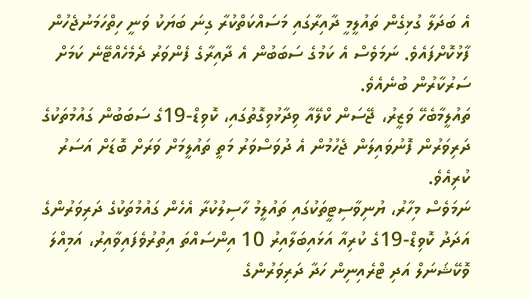އެ ބަދަލާ ގުޅިގެން ތައުލީމީ ދާއިރާގައި މަސައްކަތްކުރާ ގިނަ ބަޔަކު ވަނީ ހިތްހަމަނުޖެހުން ފާޅުކޮށްފައެވެ. ނަމަވެސް އެ ކަމުގެ ސަބަބުން އެ ދާއިރާގެ ފެންވަރު ދެމެހެއްޓޭނެ ކަމަށް ސަރުކާރުން ބުނެއެވެ.
ތައުލީމާބެހޭ ވަޒީރު، ޖޭސަން ކްލޭއާ ވިދާޅުވިގޮތުގައި، ކޮވިޑް-19ގެ ސަބަބުން ގައުމުތަކުގެ ދަރިވަރުން ފޮނުވައިލަން ޖެހުމުން އެ ދުވަސްވަރު މަތީ ތައުލީމަށް ވަރަށް ބޮޑަށް އަސަރު ކުރިއެވެ.
ނަމަވެސް މިހާރު، ޔުނިވާސިޓީތަކުގައި ތައުލީމު ހާސިލުކުރާ އެހެން ގައުމުތަކުގެ ދަރިވަރުންގެ އަދަދު ކޮވިޑް-19ގެ ކުރިއާ އަޅައިބަލާއިރު 10 އިންސައްތަ އިތުރުވެފައިވާއިރު، އަމިއްލަ ވޮކޭޝަނަލް އަދި ޓްރެއިނިން ހަދާ ދަރިވަރުންގެ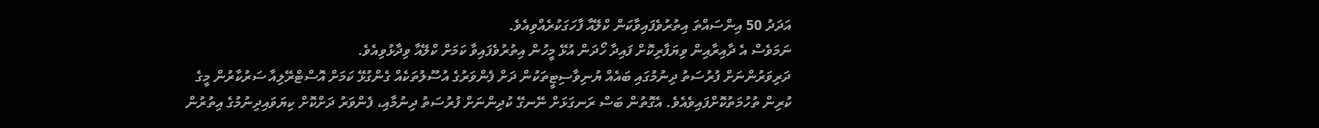އަދަދު 50 އިންސައްތަ އިތުރުވެފައިވާކަން ކްލޭއާ ފާހަގަކުރެއްވިއެވެ.
ނަމަވެސް އެ ދާއިރާއިން ވިޔަފާރިކޮށް ފައިދާ ހޯދަން އުޅޭ މީހުން އިތުރުވެފައިވާ ކަމަށް ކްލޭއާ ވިދާޅުވިއެވެ.
ދަރިވަރުންނަށް ފުރުސަތު ދިނުމުގައި ބައެއް ޔުނިވާސިޓީތަކުން ދަށް ފެންވަރުގެ އުސޫލުތަކެއް ގެންގުޅޭ ކަމަށް އޮސްޓްރޭލިއާ ސަރުކާރުން މީގެ ކުރިން ތުހުމަތުކޮށްފައިވެއެވެ. އެގޮތުން ބަސް ރަނގަޅަށް ނޭނގޭ ކުދިންނަށް ފުރުސަތު ދިނުމާއި، ފެންވަރު ދަށްކޮށް ކިޔަވައިދިނުމުގެ އިތުރުން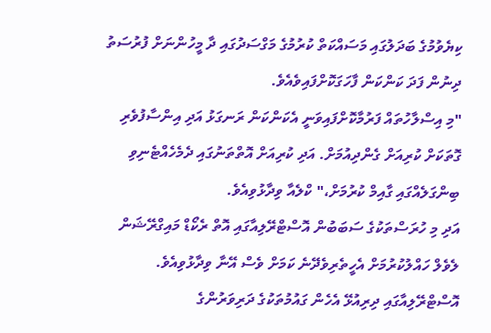ކިޔެވުމުގެ ބަދަލުގައި މަސައްކަތް ކުރުމުގެ މަގްސަދުގައި ދާ މީހުންނަށް ފުރުސަތު ދިނުން ފަދަ ކަންކަން ފާހަގަކޮށްފައިވެއެވެ.
"މި އިސްލާހުތައް ފަރުމާކޮށްފައިވަނީ އެކަންކަން ރަނގަޅު އަދި އިންސާފުވެރި ގޮތަކަށް ކުރިއަށް ގެންދިއުމަށް. އަދި ކުރިއަށް އޮތްތަނުގައި ދެމެހެއްޓެނިވި ބިންގަލެއްގައި ގާއިމް ކުރުމަށް،" ކްލެއާ ވިދާޅުވިއެވެ.
އަދި މި ހުރަސްތަކުގެ ސަބަބުން އޮސްޓްރޭލިއާގައި އޮތް ރެކޯޑް މައިގްރޭޝަން ލެވެލް ހައްލުކުރުމަށް އެހީތެރިވެދޭނެ ކަމަށް ވެސް އޭނާ ވިދާޅުވިއެވެ.
އޮސްޓްރޭލިއާގައި ދިރިއުޅޭ އެހެން ގައުމުތަކުގެ ދަރިވަރުންގެ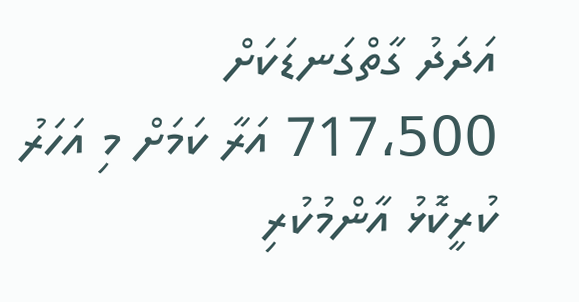އަދަދު ގާތްގަނޑަކަށް 717،500 އަރާ ކަމަށް މި އަހަރު ކުރީކޮޅު އާންމުކުރި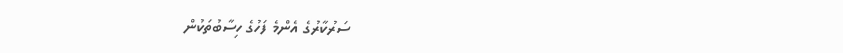ސަރުކާރުގެ އެންމެ ފަހުގެ ހިސާބުތަކުން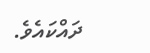ދައްކައެވެ.